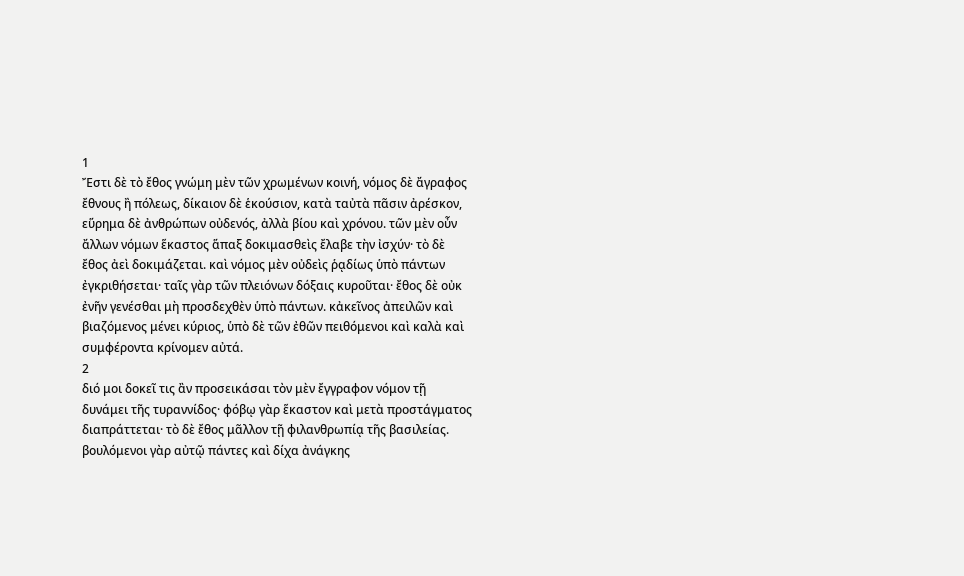1
Ἔστι δὲ τὸ ἔθος γνώμη μὲν τῶν χρωμένων κοινή, νόμος δὲ ἄγραφος ἔθνους ἢ πόλεως, δίκαιον δὲ ἑκούσιον, κατὰ ταὐτὰ πᾶσιν ἀρέσκον, εὕρημα δὲ ἀνθρώπων οὐδενός, ἀλλὰ βίου καὶ χρόνου. τῶν μὲν οὖν ἄλλων νόμων ἕκαστος ἅπαξ δοκιμασθεὶς ἔλαβε τὴν ἰσχύν· τὸ δὲ ἔθος ἀεὶ δοκιμάζεται. καὶ νόμος μὲν οὐδεὶς ῥᾳδίως ὑπὸ πάντων ἐγκριθήσεται· ταῖς γὰρ τῶν πλειόνων δόξαις κυροῦται· ἔθος δὲ οὐκ ἐνῆν γενέσθαι μὴ προσδεχθὲν ὑπὸ πάντων. κἀκεῖνος ἀπειλῶν καὶ βιαζόμενος μένει κύριος, ὑπὸ δὲ τῶν ἐθῶν πειθόμενοι καὶ καλὰ καὶ συμφέροντα κρίνομεν αὐτά.
2
διό μοι δοκεῖ τις ἂν προσεικάσαι τὸν μὲν ἔγγραφον νόμον τῇ δυνάμει τῆς τυραννίδος· φόβῳ γὰρ ἕκαστον καὶ μετὰ προστάγματος διαπράττεται· τὸ δὲ ἔθος μᾶλλον τῇ φιλανθρωπίᾳ τῆς βασιλείας. βουλόμενοι γὰρ αὐτῷ πάντες καὶ δίχα ἀνάγκης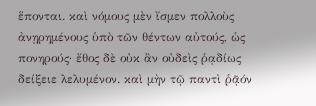ἕπονται. καὶ νόμους μὲν ἴσμεν πολλοὺς ἀνῃρημένους ὑπὸ τῶν θέντων αὐτούς, ὡς πονηρούς· ἔθος δὲ οὐκ ἂν οὐδεὶς ῥᾳδίως δείξειε λελυμένον. καὶ μὴν τῷ παντὶ ῥᾷόν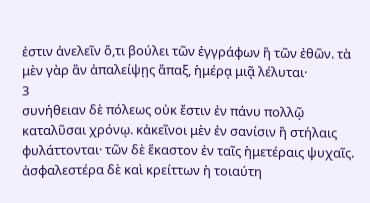ἐστιν ἀνελεῖν ὅ,τι βούλει τῶν ἐγγράφων ἢ τῶν ἐθῶν. τὰ μὲν γὰρ ἂν ἀπαλείψῃς ἅπαξ, ἡμέρᾳ μιᾷ λέλυται·
3
συνήθειαν δὲ πόλεως οὐκ ἔστιν ἐν πάνυ πολλῷ καταλῦσαι χρόνῳ. κἀκεῖνοι μὲν ἐν σανίσιν ἢ στήλαις φυλάττονται· τῶν δὲ ἕκαστον ἐν ταῖς ἡμετέραις ψυχαῖς. ἀσφαλεστέρα δὲ καὶ κρείττων ἡ τοιαύτη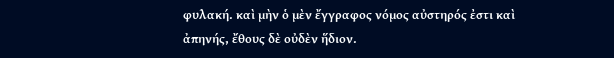φυλακή. καὶ μὴν ὁ μὲν ἔγγραφος νόμος αὐστηρός ἐστι καὶ ἀπηνής, ἔθους δὲ οὐδὲν ἥδιον.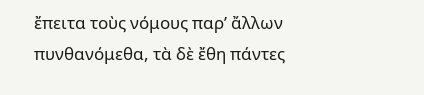ἔπειτα τοὺς νόμους παρ’ ἄλλων πυνθανόμεθα, τὰ δὲ ἔθη πάντες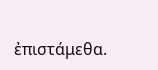ἐπιστάμεθα.